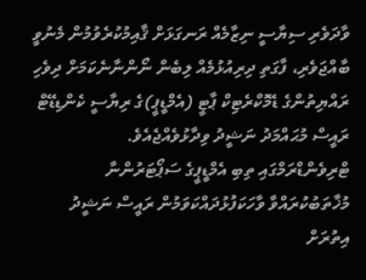ވާދަވެރި ސިޔާސީ ނިޒާމެއް ރަނގަޅަށް ޤާއިމުކުރެވުމުން މެނުވީ ބާއްޖަވެރި، ފާގަތި ދިރިއުޅުމެއް ލިބެން ނޯންނާނެކަމަށް ދިވެހި ރައްޔިތުންގެ ޑެމޮކްރެޓިކް ޕާޓީ (އެމްޑީޕީ)ގެ ރިޔާސީ ކެންޑިޑޭޓް ރައީސް މުޙައްމަދު ނަޝީދު ވިދާޅުވެއްޖެއެވެ.
ޓްރިވެންޑްރަމްގައި ތިބި އެމްޑީޕީގެ ސަޕޯޓަރުންނާ މުޚާތަބުކުރައްވާ ވާހަކަފުޅުދައްކަވަމުން ރައީސް ނަޝީދު އިތުރަށް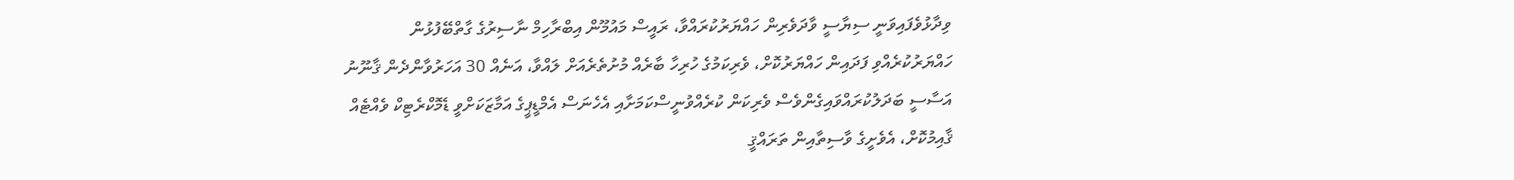ވިދާޅުވެފައިވަނީ ސިޔާސީ ވާދަވެރިން ހައްޔަރުކުރައްވާ، ރައީސް މައުމޫން އިބްރާހިމް ނާސިރުގެ ގާތްބޭފުޅުން ހައްޔަރުކުރެއްވި ފަދައިން ހައްޔަރުކޮށް، ވެރިކަމުގެ ހުރިހާ ބާރެއް މުށުތެރެއަށް ލައްވާ، އަނެއް 30 އަހަރުވާންދެން ޤާނޫނު އަސާސީ ބަދަލުކުރައްވައިގެންވެސް ވެރިކަން ކުރެއްވުނީސްކަމަށާއި އެހެނަސް އެމްޑީޕީގެ އަމާޒަކަށްވީ ޑެމޮކްރެޓިކް ވެއްޓެއް ޤާއިމުކޮށް، އެވެށީގެ ވާސިތާއިން ތަރައްޤީ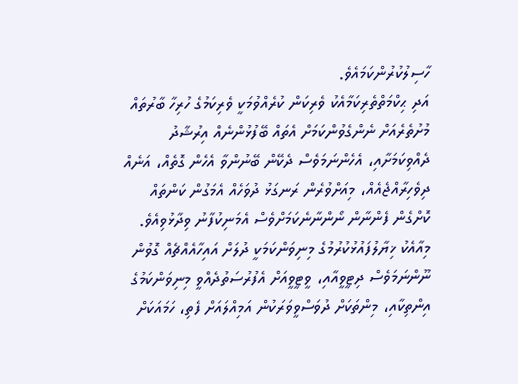ހާސިލުކުރުންކަމައެވެ.
އަދި ޙިކްމަތްތެރިކަމާއެކު ވެރިކަން ކުރެއްވުމަކީ ވެރިކަމުގެ ހުރިހާ ބާރުތައް މުށުތެރެއަށް ނެންގެވުންކަމަށް އެތައް ބޭފުޅުންނެއް އިރުޝާދު ދެއްވިކަމަށާއި، އެހެންނަމަވެސް ދެކޭން ބޭނުންވާ އެހެން ގޮތެއް، އަނެއް ދިވެހިރާއްޖެއެއް، މިއަށްވުރެން ރަނގަޅު ދުވަހެއް އެމަގުން ކަންތައް ކޮށްގެން ފެންނާން ނޯންނާނެކަމަށްވެސް އެމަނިކުފާނު ވިދާޅުވިއެވެ.
މިއާއެކު ޚިޔާލުފައުޅުކުރުމުގެ މިނިވަންކަމަކީ ދުލަށް އައިހާއެއްޗެއް ގޮވުން ނޫންނަމަވެސް ދިޓީވީއާއި، ވީޓީވީއަށް އެފުރުސަތުދެއްވީ މިނިވަންކަމުގެ އިންތިކާއި، މިންތަކަށް ދުވަސްވީވަރަކުން އަމިއްލައަށް ފެތި، ހަމައަކަށް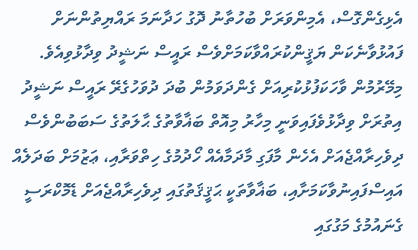އެޅިގެންގޮސް، އެމިންވަރަށް ބުހުތާނު ދޮގު ހަދާނަމަ ރައްޔިތުންނަށް ފައުޅުވާނެކަން ޔަޤީންކުރައްވާކަމަށްވެސް ރައީސް ނަޝީދު ވިދާޅުވިއެވެ.
މިމޭރުމުން ވާހަކަފުޅުކުރިއަށް ގެންދަވަމުން ބުދަ ދުވަހުގެރޭ ރައީސް ނަޝީދު އިތުރަށް ވިދާޅުވެފައިވަނީ މިހާރު މިއޮތް ބަޣާވާތުގެ ޙާލަތުގެ ސަބަބުންވެސް ދިވެހިރާއްޖެއަށް އެހެން މާފަގި މާދަމާއެއް ހޯދުމުގެ ހިތްވަރާއި، ޢަޒުމަށް ބަދަލެއް އައިސްފައިނުވާކަމަށާއި، ބަޣާވާތަކީ ޙަޤީޤަތުގައި ދިވެހިރާއްޖެއަށް ޑެމޮކްރަސީ ގެނައުމުގެ މަގުގައި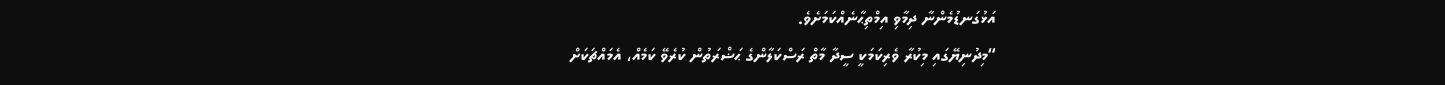އަޅުގަނޑުމެންނާ ދިމާވި އިމްތިޙާނެއްކަމަށެވެ.
“މިދުނިޔޭގައި މިކުރާ ވެރިކަމަކީ ސީދާ މާތް ރަސްކަލާންގެ ޙަޟްރަތުން ކުރެވޭ ކަމެއް، އެމައްޗަކަށް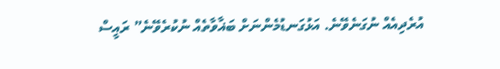އުރެދިއެއް ނުގަނެވޭނެ. އަޅުގަނޑުމެންނަށް ބަޣާވާތެއް ނުކުރެވޭނެ” ރައީސް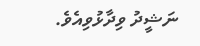ނަޝީދު ވިދާޅުވިއެވެ.